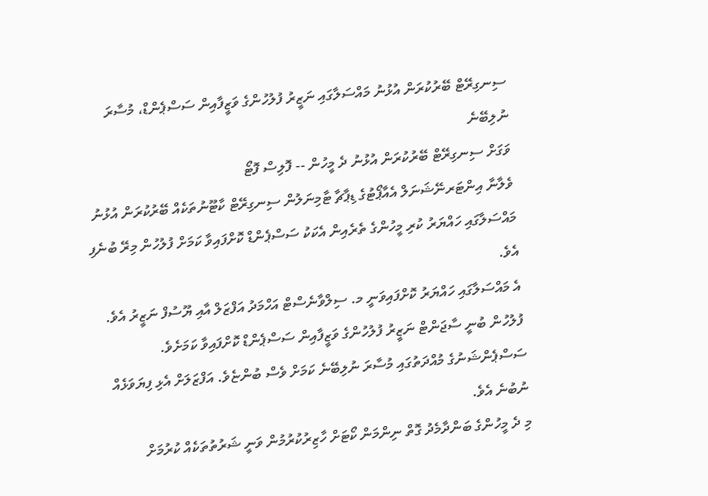ސިނގިރޭޓް ބޭރުކުރަން އުޅުނު މައްސަލާގައި ނަޒީރު ފުލުހުންގެ ވަޒީފާއިން ސަސްޕެންޑް، މުސާރަ ނުލިބޭނެ
ވަގަށް ސިނގިރޭޓް ބޭރުކުރަން އުޅުނު ދެ މީހުން -- ފޮލިސް ފޮޓޯ
ވެލާނާ އިންޓަރނޭޝަނަލް އެއާޕޯޓުގެ ޑިޕާޗާ ޓާމިނަލުން ސިނގިރޭޓް ކާޓޫނުތަކެއް ބޭރުކުރަން އުޅުނު މައްސަލާގައި ހައްޔަރު ކުރި މީހުންގެ ތެރެއިން އެކަކު ސަސްޕެންޑް ކޮށްފައިވާ ކަމަށް ފުލުހުން މިރޭ ބުނެފި އެވެ.
އެ މައްސަލާގައި ހައްޔަރު ކޮށްފައިވަނީ މ. ސިލްވާނެސްޓް އަހްމަދު އަފްޒަލް އާއި ޔޫސުފް ނަޒީރު އެވެ.
ފުލުހުން ބުނީ ސާޖަންޓް ނަޒީރު ފުލުހުންގެ ވަޒީފާއިން ސަސްޕެންޑް ކޮށްފައިވާ ކަމަށެވެ. ސަސްޕެންޝަނުގެ މުއްދަތުގައި މުސާރަ ނުލިބޭނެ ކަމަށް ވެސް ބުންޏެވެ. އަފްޒަލަށް އެޅި ފިޔަވަޅެއް ނުބުނެ އެވެ.
މި ދެ މީހުންގެ ބަންދާމެދު ގޮތް ނިންމަން ކޯޓަށް ހާޒިރުކުރުމުން ވަނީ ޝަރުތުތަކެއް ކުރުމަށް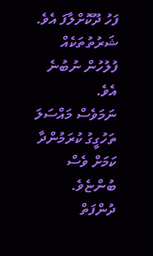ފަހު ދޫކޮށްލާފަ އެވެ. ޝަރުތުތަކެއް ފުލުހުން ނުބުނެ އެވެ.
ނަމަވެސް މައްސަލަ ތަހުގީގު ކުރަމުންދާ ކަމަށް ވެސް ބުންޏެވެ.
ދުންފަތް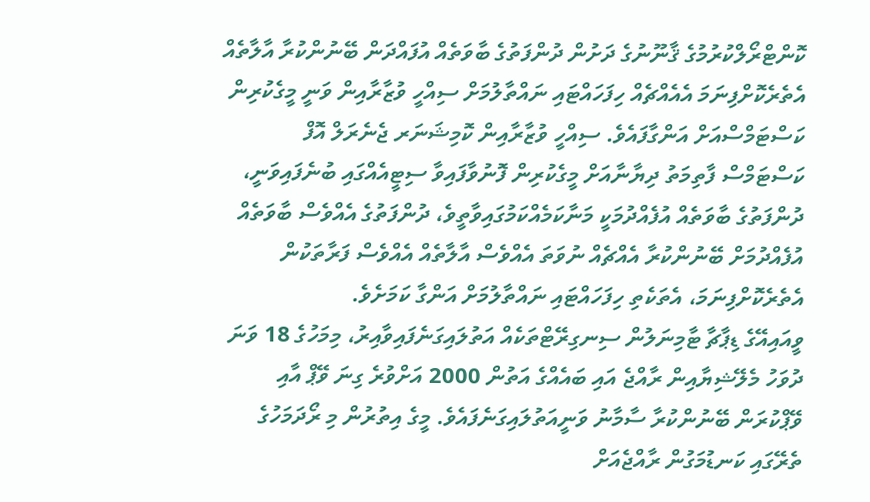ކޮންޓްރޯލްކުރުމުގެ ޤާނޫނުގެ ދަށުން ދުންފަތުގެ ބާވަތެއް އުފައްދަން ބޭނުންކުރާ އާލާތެއް އެތެރެކޮށްފިނަމަ އެއެއްޗެއް ހިފަހައްޓައި ނައްތާލުމަށް ސިއްހީ ވުޒާރާއިން ވަނީ މީގެކުރިން ކަސްޓަމްސްއަށް އަންގާފައެވެ. ސިއްހީ ވުޒާރާއިން ކޮމިޝަނަރ ޖެނެރަލް އޮފް ކަސްޓަމްސް ފާތިމަތު ދިޔާނާއަށް މީގެކުރިން ފޮނުވާފައިވާ ސިޓީއެއްގައި ބުނެފައިވަނީ، ދުންފަތުގެ ބާވަތެއް އުފެއްދުމަކީ މަނާކަމެއްކަމުގައިވާތީވެ، ދުންފަތުގެ އެއްވެސް ބާވަތެއް އުފެއްދުމަށް ބޭނުންކުރާ އެއްޗެއް ނުވަތަ އެއްވެސް އާލާތެއް އެއްވެސް ފަރާތަކުން އެތެރެކޮށްފިނަމަ، އެތަކެތި ހިފަހައްޓައި ނައްތާލުމަށް އަންގާ ކަމަށެވެ.
ވީއައިއޭގެ ޑިޕާޗާ ޓާމިނަލުން ސިނގިރޭޓްތަކެއް އަތުލައިގަނެފައިވާއިރު، މިމަހުގެ 18 ވަނަ ދުވަހު މެލޭޝިޔާއިން ރާއްޖެ އައި ބައެއްގެ އަތުން 2000 އަށްވުރެ ގިނަ ވޭޕް އާއި ވޭޕްކުރަން ބޭނުންކުރާ ސާމާނު ވަނީއަތުލައިގަނެފައެވެ. މީގެ އިތުރުން މި ރޯދަމަހުގެ ތެރޭގައި ކަނޑުމަގުން ރާއްޖެއަށް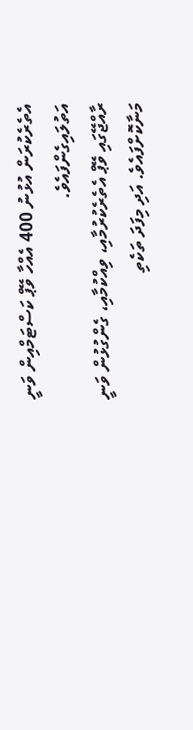އެތެރެކުރަން އުޅުނު 400 އެއްހާ ވޭޕް ކަސްޓަމްއިން ވަނީ އަތުލައިގެންފައެވެ.
ރާއްޖޭގައި ވޭޕް އެތެރެކުރުމާއި، ވިއްކުމާއި، ގެންގުޅުން ވަނީ މަނާކޮށްފައެވެ. އަދި މިފަދަ ތަކެތި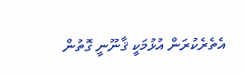އެތެރެކުރަން އުޅުމަކީ ޤާނޫނީ ގޮތުން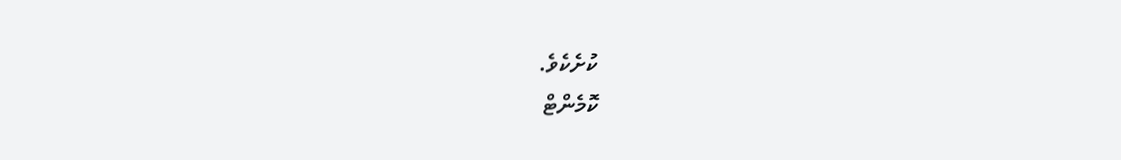ކުށެކެވެ.
ކޮމެންޓް